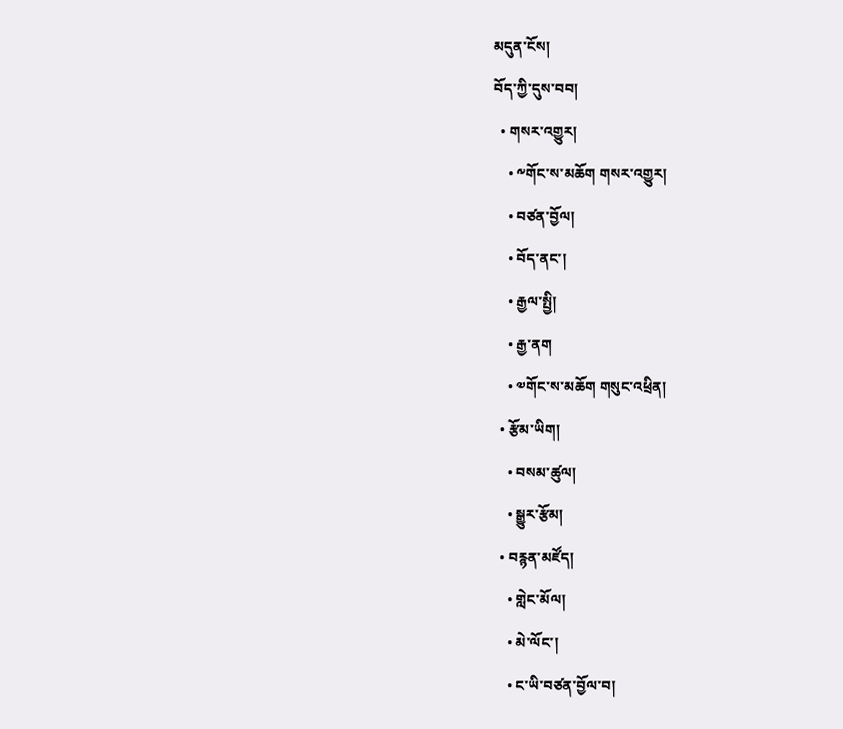མདུན་ངོས།
བོད་ཀྱི་དུས་བབ།
  • གསར་འགྱུར།
    • ༸གོང་ས་མཆོག གསར་འགྱུར།
    • བཙན་བྱོལ།
    • བོད་ནང་།
    • རྒྱལ་སྤྱི།
    • རྒྱ་ནག
    • ༧གོང་ས་མཆོག གསུང་འཕྲིན།
  • རྩོམ་ཡིག།
    • བསམ་ཚུལ།
    • སྒྱུར་རྩོམ།
  • བརྙན་མཛོད།
    • གླེང་མོལ།
    • མེ་ལོང་།
    • ང་ཡི་བཙན་བྱོལ་བ།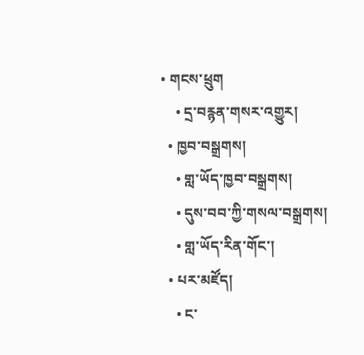• གངས་ཕྲུག
    • དྲ་བརྙན་གསར་འགྱུར།
  • ཁྱབ་བསྒྲགས།
    • གླ་ཡོད་ཁྱབ་བསྒྲགས།
    • དུས་བབ་ཀྱི་གསལ་བསྒྲགས།
    • གླ་ཡོད་རིན་གོང་།
  • པར་མཛོད།
    • ང་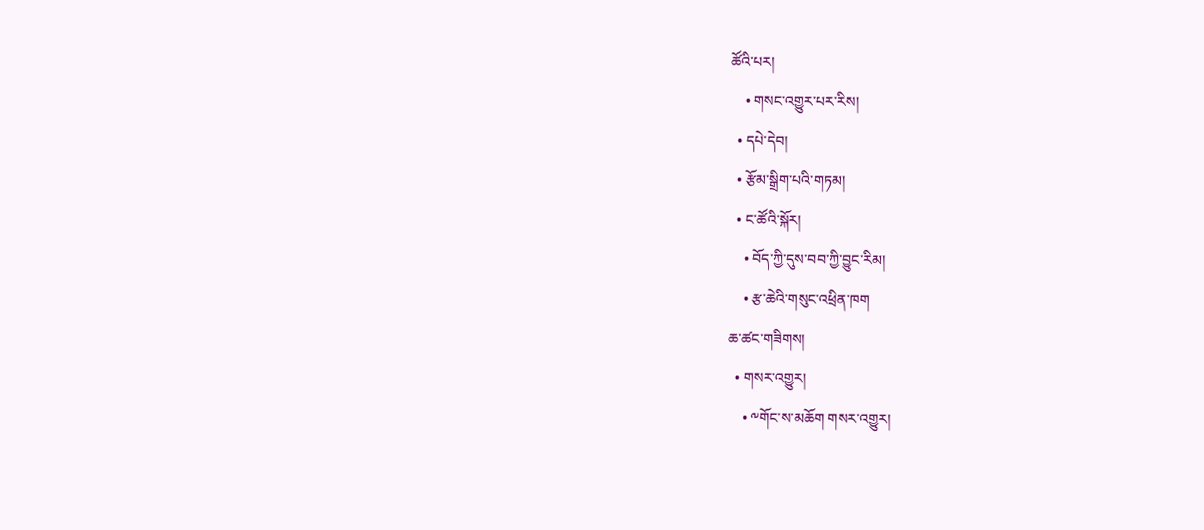ཚོའི་པར།
    • གསང་འགྱུར་པར་རིས།
  • དཔེ་དེབ།
  • རྩོམ་སྒྲིག་པའི་གཏམ།
  • ང་ཚོའི་སྐོར།
    • བོད་ཀྱི་དུས་བབ་ཀྱི་བྱུང་རིམ།
    • རྩ་ཆེའི་གསུང་འཕྲིན་ཁག
ཆ་ཚང་གཟིགས།
  • གསར་འགྱུར།
    • ༸གོང་ས་མཆོག གསར་འགྱུར།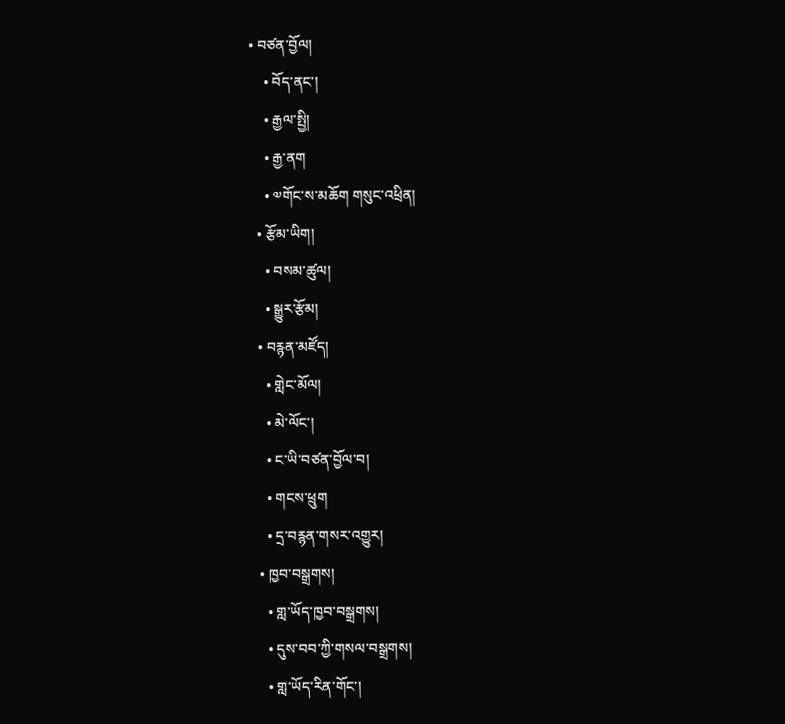• བཙན་བྱོལ།
    • བོད་ནང་།
    • རྒྱལ་སྤྱི།
    • རྒྱ་ནག
    • ༧གོང་ས་མཆོག གསུང་འཕྲིན།
  • རྩོམ་ཡིག།
    • བསམ་ཚུལ།
    • སྒྱུར་རྩོམ།
  • བརྙན་མཛོད།
    • གླེང་མོལ།
    • མེ་ལོང་།
    • ང་ཡི་བཙན་བྱོལ་བ།
    • གངས་ཕྲུག
    • དྲ་བརྙན་གསར་འགྱུར།
  • ཁྱབ་བསྒྲགས།
    • གླ་ཡོད་ཁྱབ་བསྒྲགས།
    • དུས་བབ་ཀྱི་གསལ་བསྒྲགས།
    • གླ་ཡོད་རིན་གོང་།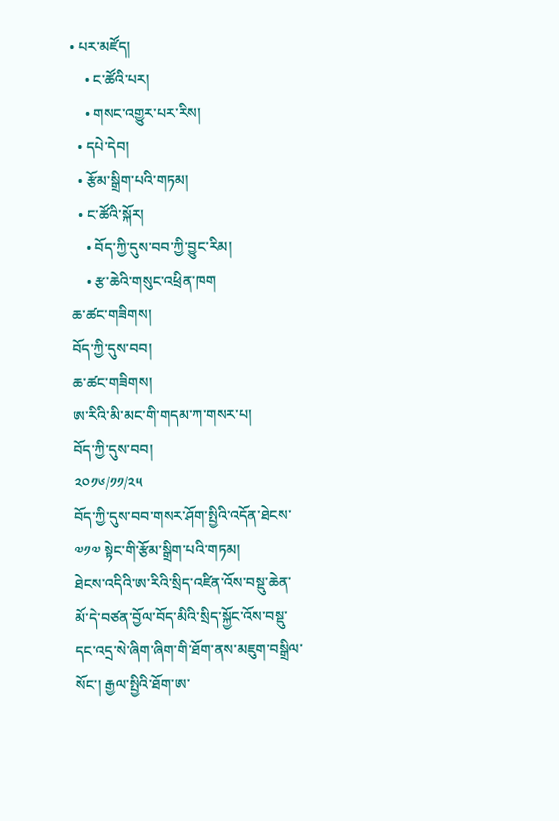• པར་མཛོད།
    • ང་ཚོའི་པར།
    • གསང་འགྱུར་པར་རིས།
  • དཔེ་དེབ།
  • རྩོམ་སྒྲིག་པའི་གཏམ།
  • ང་ཚོའི་སྐོར།
    • བོད་ཀྱི་དུས་བབ་ཀྱི་བྱུང་རིམ།
    • རྩ་ཆེའི་གསུང་འཕྲིན་ཁག
ཆ་ཚང་གཟིགས།
བོད་ཀྱི་དུས་བབ།
ཆ་ཚང་གཟིགས།
ཨ་རིའི་མི་མང་གི་གདམ་ཀ་གསར་པ།
བོད་ཀྱི་དུས་བབ།
༢༠༡༦/༡༡/༢༥
བོད་ཀྱི་དུས་བབ་གསར་ཤོག་སྤྱིའི་འདོན་ཐེངས་ ༧༡༧ སྟེང་གི་རྩོམ་སྒྲིག་པའི་གཏམ།
ཐེངས་འདིའི་ཨ་རིའི་སྲིད་འཛིན་འོས་བསྡུ་ཆེན་མོ་དེ་བཙན་བྱོལ་བོད་མིའི་སྲིད་སྐྱོང་འོས་བསྡུ་དང་འདྲ་སེ་ཞིག་ཞིག་གི་ཐོག་ནས་མཇུག་བསྒྲིལ་སོང་། རྒྱལ་སྤྱིའི་ཐོག་ཨ་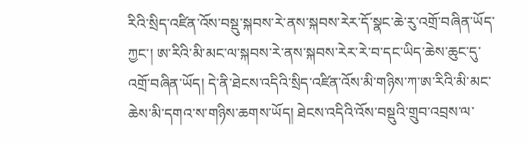རིའི་སྲིད་འཛིན་འོས་བསྡུ་སྐབས་རེ་ནས་སྐབས་རེར་དོ་སྣང་ཆེ་རུ་འགྲོ་བཞིན་ཡོད་ཀྱང་། ཨ་རིའི་མི་མང་ལ་སྐབས་རེ་ནས་སྐབས་རེར་རེ་བ་དང་ཡིད་ཆེས་ཆུང་དུ་འགྲོ་བཞིན་ཡོད། དེ་ནི་ཐེངས་འདིའི་སྲིད་འཛིན་འོས་མི་གཉིས་ཀ་ཨ་རིའི་མི་མང་ཆེས་མི་དགའ་ས་གཉིས་ཆགས་ཡོད། ཐེངས་འདིའི་འོས་བསྡུའི་གྲུབ་འབྲས་ལ་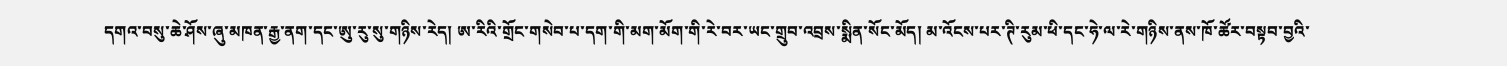དགའ་བསུ་ཆེ་ཤོས་ཞུ་མཁན་རྒྱ་ནག་དང་ཨུ་རུ་སུ་གཉིས་རེད། ཨ་རིའི་གྲོང་གསེབ་པ་དག་གི་མག་མོག་གི་རེ་བར་ཡང་གྲུབ་འབྲས་སྨིན་སོང་མོད། མ་འོངས་པར་ཊི་རུམ་ཕི་དང་ཧེ་ལ་རེ་གཉིས་ནས་ཁོ་ཚོར་བསྟབ་བྱའི་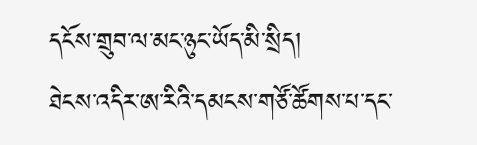དངོས་གྲུབ་ལ་མང་ཉུང་ཡོད་མི་སྲིད།
ཐེངས་འདིར་ཨ་རིའི་དམངས་གཙོ་ཚོགས་པ་དང་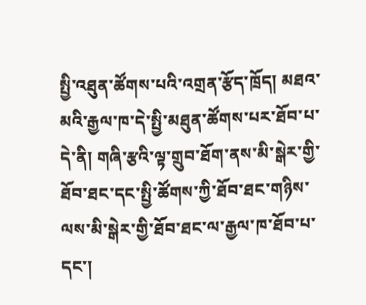སྤྱི་འཐུན་ཚོགས་པའི་འགྲན་རྩོད་ཁྲོད། མཐའ་མའི་རྒྱལ་ཁ་དེ་སྤྱི་མཐུན་ཚོགས་པར་ཐོབ་པ་དེ་ནི། གཞི་རྩའི་ལྟ་གྲུབ་ཐོག་ནས་མི་སྒེར་གྱི་ཐོབ་ཐང་དང་སྤྱི་ཚོགས་ཀྱི་ཐོབ་ཐང་གཉིས་ལས་མི་སྒེར་གྱི་ཐོབ་ཐང་ལ་རྒྱལ་ཁ་ཐོབ་པ་དང་།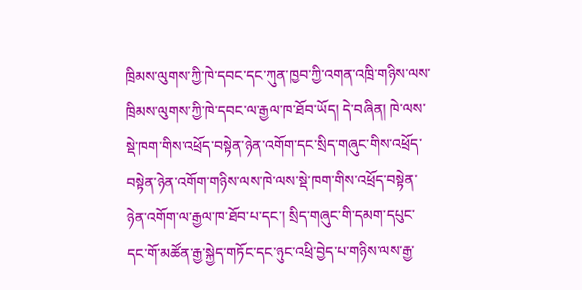ཁྲིམས་ལུགས་ཀྱི་ཁེ་དབང་དང་ཀུན་ཁྱབ་ཀྱི་འགན་འཁྲི་གཉིས་ལས་ཁྲིམས་ལུགས་ཀྱི་ཁེ་དབང་ལ་རྒྱལ་ཁ་ཐོབ་ཡོད། དེ་བཞིན། ཁེ་ལས་སྡེ་ཁག་གིས་འཕྲོད་བསྟེན་ཉེན་འགོག་དང་སྲིད་གཞུང་གིས་འཕྲོད་བསྟེན་ཉེན་འགོག་གཉིས་ལས་ཁེ་ལས་སྡེ་ཁག་གིས་འཕྲོད་བསྟེན་ཉེན་འགོག་ལ་རྒྱལ་ཁ་ཐོབ་པ་དང་། སྲིད་གཞུང་གི་དམག་དཔུང་དང་གོ་མཚོན་རྒྱ་སྐྱེད་གཏོང་དང་ཉུང་འཕྲི་བྱེད་པ་གཉིས་ལས་རྒྱ་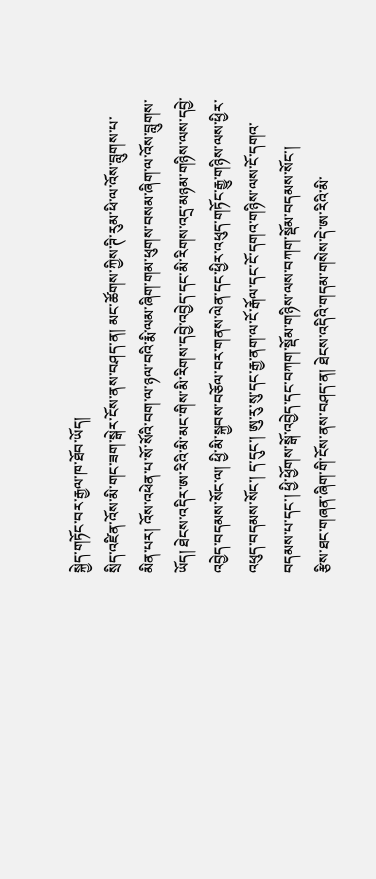སྐྱེད་གཏོང་བར་རྒྱལ་ཁ་ཐོབ་ཡོད།
སྲིད་འཛིན་འོས་མི་གང་ཟག་སྒེར་ངོས་ནས་བཤད་ན། མང་ཚོགས་ཀྱིས་ཊི་རུམ་ཕི་ལ་འོས་བླུགས་པ་མིན་པར། འོས་འཕེན་པ་སོ་སོའི་བག་ལ་ཉལ་བའི་རྨི་ལམ་ཞིག་གམ་ཕུགས་བསམ་ཞིག་ལ་འོས་བླུགས་ཡོད། ཐེངས་འདིར་ཨ་རིའི་མི་མང་གིས་མི་རིགས་དབྱེ་འབྱེད་དང་མི་རིགས་འདྲ་མཉམ་གཉིས་ལས་དབྱེ་འབྱེད་བདམས་སོང་ལ། ཕྱི་མི་སྐྱབས་བཅོལ་བར་གནས་ལེན་དང་ཕྱིར་འཕུད་གཏོང་རྒྱུ་གཉིས་ལས་ཕྱིར་འཕུད་བདམས་སོང་། ད་དུང་། ཨུ་རུ་སུ་དང་རྒྱ་ནག་ལ་ངོ་རྒོལ་དང་ངོ་དགའ་གཉིས་ལས་ངོ་དགའ་བདམས་པ་དང་། ཕྱི་ཕྱོགས་སྒོ་འབྱེད་དང་བཀག་སྡོམ་གཉིས་ལས་བཀག་སྡོམ་བདམས་སོང་།
རྩིས་ཐང་གཞན་ཞིག་གི་ངོས་ནས་བཤད་ན། ཐེངས་འདིའི་གདམ་གསེས་དེ་ཨ་རིའི་མི་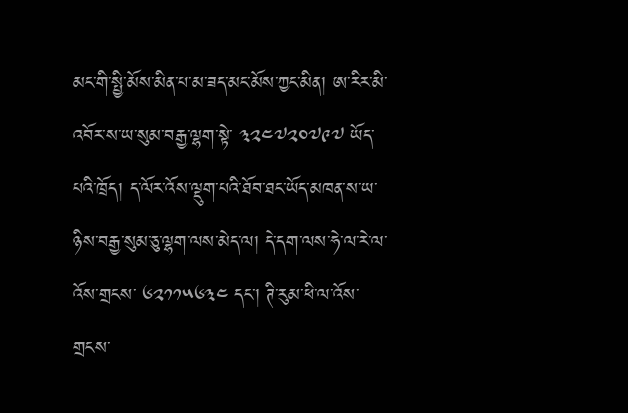མང་གི་སྤྱི་མོས་མིན་པ་མ་ཟད་མང་མོས་ཀྱང་མིན། ཨ་རིར་མི་འབོར་ས་ཡ་སུམ་བརྒྱ་ལྷག་སྟེ་ ༣༢༤༧༢༠༧༩༧ ཡོད་པའི་ཁྲོད། ད་ལོར་འོས་ལྡུག་པའི་ཐོབ་ཐང་ཡོད་མཁན་ས་ཡ་ཉིས་བརྒྱ་སུམ་ཅུ་ལྷག་ལས་མེད་ལ། དེ་དག་ལས་ཧེ་ལ་རེ་ལ་འོས་གྲངས་ ༦༢༡༡༥༦༣༤ དང་། ཊི་རུམ་ཕི་ལ་འོས་གྲངས་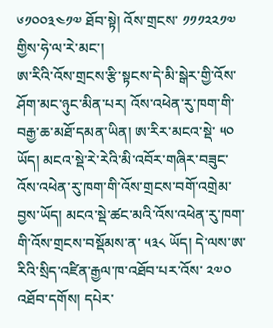༦༡༠༠༣༤༡༧ ཐོབ་སྟེ། འོས་གྲངས་ ༡༡༡༢༢༡༧ གྱིས་ཧེ་ལ་རེ་མང་།
ཨ་རིའི་འོས་གྲངས་རྩི་སྟངས་དེ་མི་སྒེར་གྱི་འོས་ཤོག་མང་ཉུང་མིན་པར། འོས་འཕེན་རུ་ཁག་གི་བརྒྱ་ཆ་མཐོ་དམན་ཡིན། ཨ་རིར་མངའ་སྡེ་ ༥༠ ཡོད། མངའ་སྡེ་རེ་རེའི་མི་འབོར་གཞིར་བཟུང་འོས་འཕེན་རུ་ཁག་གི་འོས་གྲངས་བགོ་འགྲེམ་བྱས་ཡོད། མངའ་སྡེ་ཚང་མའི་འོས་འཕེན་རུ་ཁག་གི་འོས་གྲངས་བསྡོམས་ན་ ༥༣༨ ཡོད། དེ་ལས་ཨ་རིའི་སྲིད་འཛིན་རྒྱལ་ཁ་འཐོབ་པར་འོས་ ༢༧༠ འཐོབ་དགོས། དཔེར་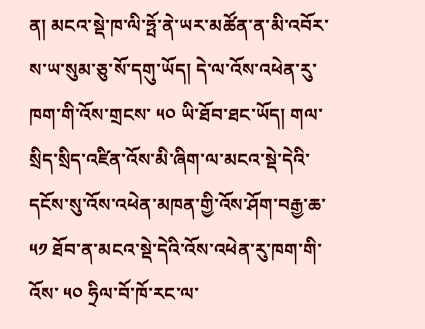ན། མངའ་སྡེ་ཁ་ལི་ཧྤོ་ནེ་ཡར་མཚོན་ན་མི་འབོར་ས་ཡ་སུམ་ཅུ་སོ་དགུ་ཡོད། དེ་ལ་འོས་འཕེན་རུ་ཁག་གི་འོས་གྲངས་ ༥༠ ཡི་ཐོབ་ཐང་ཡོད། གལ་སྲིད་སྲིད་འཛིན་འོས་མི་ཞིག་ལ་མངའ་སྡེ་དེའི་དངོས་སུ་འོས་འཕེན་མཁན་གྱི་འོས་ཤོག་བརྒྱ་ཆ་ ༥༡ ཐོབ་ན་མངའ་སྡེ་དེའི་འོས་འཕེན་རུ་ཁག་གི་འོས་ ༥༠ ཧྲིལ་བོ་ཁོ་རང་ལ་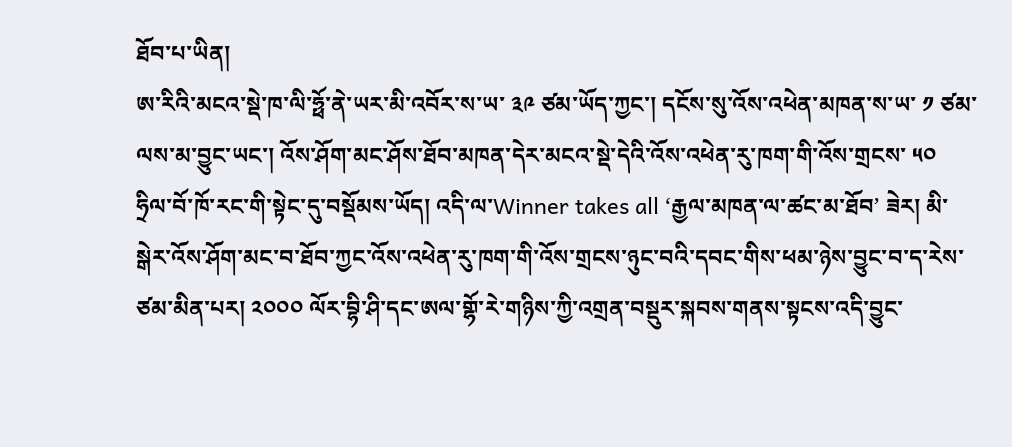ཐོབ་པ་ཡིན།
ཨ་རིའི་མངའ་སྡེ་ཁ་ལི་ཧྥོ་ནེ་ཡར་མི་འབོར་ས་ཡ་ ༣༩ ཙམ་ཡོད་ཀྱང་། དངོས་སུ་འོས་འཕེན་མཁན་ས་ཡ་ ༡ ཙམ་ལས་མ་བྱུང་ཡང་། འོས་ཤོག་མང་ཤོས་ཐོབ་མཁན་དེར་མངའ་སྡེ་དེའི་འོས་འཕེན་རུ་ཁག་གི་འོས་གྲངས་ ༥༠ ཧྲིལ་བོ་ཁོ་རང་གི་སྟེང་དུ་བསྡོམས་ཡོད། འདི་ལ་Winner takes all ‘རྒྱལ་མཁན་ལ་ཚང་མ་ཐོབ’ ཟེར། མི་སྒེར་འོས་ཤོག་མང་བ་ཐོབ་ཀྱང་འོས་འཕེན་རུ་ཁག་གི་འོས་གྲངས་ཉུང་བའི་དབང་གིས་ཕམ་ཉེས་བྱུང་བ་ད་རེས་ཙམ་མིན་པར། ༢༠༠༠ ལོར་བྷི་ཤི་དང་ཨལ་གྷོ་རེ་གཉིས་ཀྱི་འགྲན་བསྡུར་སྐབས་གནས་སྟངས་འདི་བྱུང་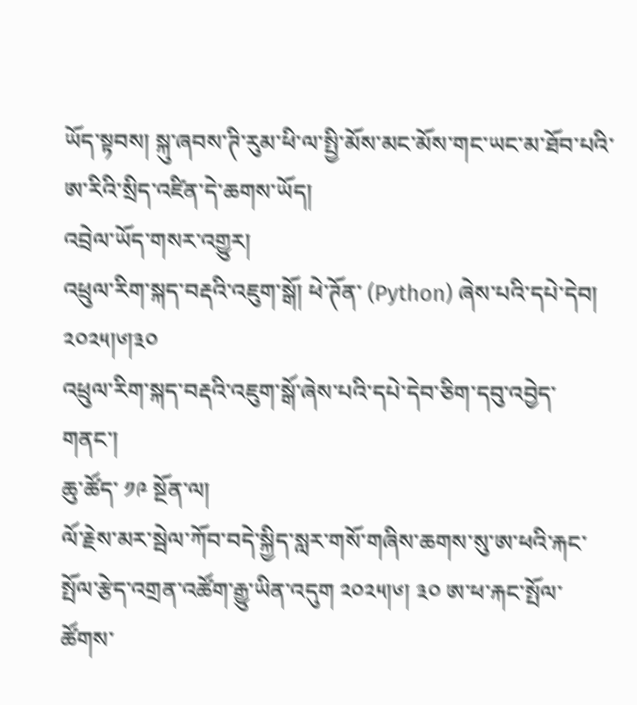ཡོད་སྟབས། སྐུ་ཞབས་ཊི་རུམ་ཕི་ལ་སྤྱི་མོས་མང་མོས་གང་ཡང་མ་ཐོབ་པའི་ཨ་རིའི་སྲིད་འཛིན་དེ་ཆགས་ཡོད།
འབྲེལ་ཡོད་གསར་འགྱུར།
འཕྲུལ་རིག་སྐད་བརྡའི་འཇུག་སྒོ། ཕེ་ཊོན་ (Python) ཞེས་པའི་དཔེ་དེབ། ༢༠༢༥།༦།༣༠
འཕྲུལ་རིག་སྐད་བརྡའི་འཇུག་སྒོ་ཞེས་པའི་དཔེ་དེབ་ཅིག་དབུ་འབྱེད་གནང་།
ཆུ་ཚོད་ ༡༩ སྔོན་ལ།
ལོ་རྗེས་མར་སྦེལ་ཀོབ་བདེ་སྐྱིད་སླར་གསོ་གཞིས་ཆགས་སུ་ཨ་ཕའི་རྐང་སྤོལ་རྩེད་འགྲན་འཚོག་རྒྱུ་ཡིན་འདུག ༢༠༢༥།༦། ༣༠ ཨ་ཕ་རྐང་སྤོལ་ཚོགས་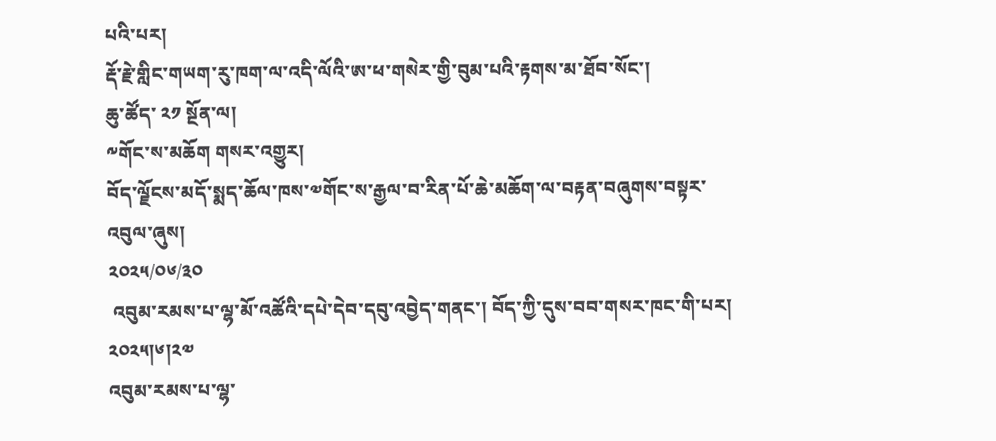པའི་པར།
རྡོ་རྗེ་གླིང་གཡག་རུ་ཁག་ལ་འདི་ལོའི་ཨ་ཕ་གསེར་གྱི་བུམ་པའི་རྟགས་མ་ཐོབ་སོང་།
ཆུ་ཚོད་ ༢༡ སྔོན་ལ།
༸གོང་ས་མཆོག གསར་འགྱུར།
བོད་ལྗོངས་མདོ་སྨད་ཆོལ་ཁས་༧གོང་ས་རྒྱལ་བ་རིན་པོ་ཆེ་མཆོག་ལ་བརྟན་བཞུགས་བསྟར་འབུལ་ཞུས།
༢༠༢༥/༠༦/༣༠
 འབུམ་རམས་པ་ལྷ་མོ་འཚོའི་དཔེ་དེབ་དབུ་འབྱེད་གནང་། བོད་ཀྱི་དུས་བབ་གསར་ཁང་གི་པར། ༢༠༢༥།༦།༢༧
འབུམ་རམས་པ་ལྷ་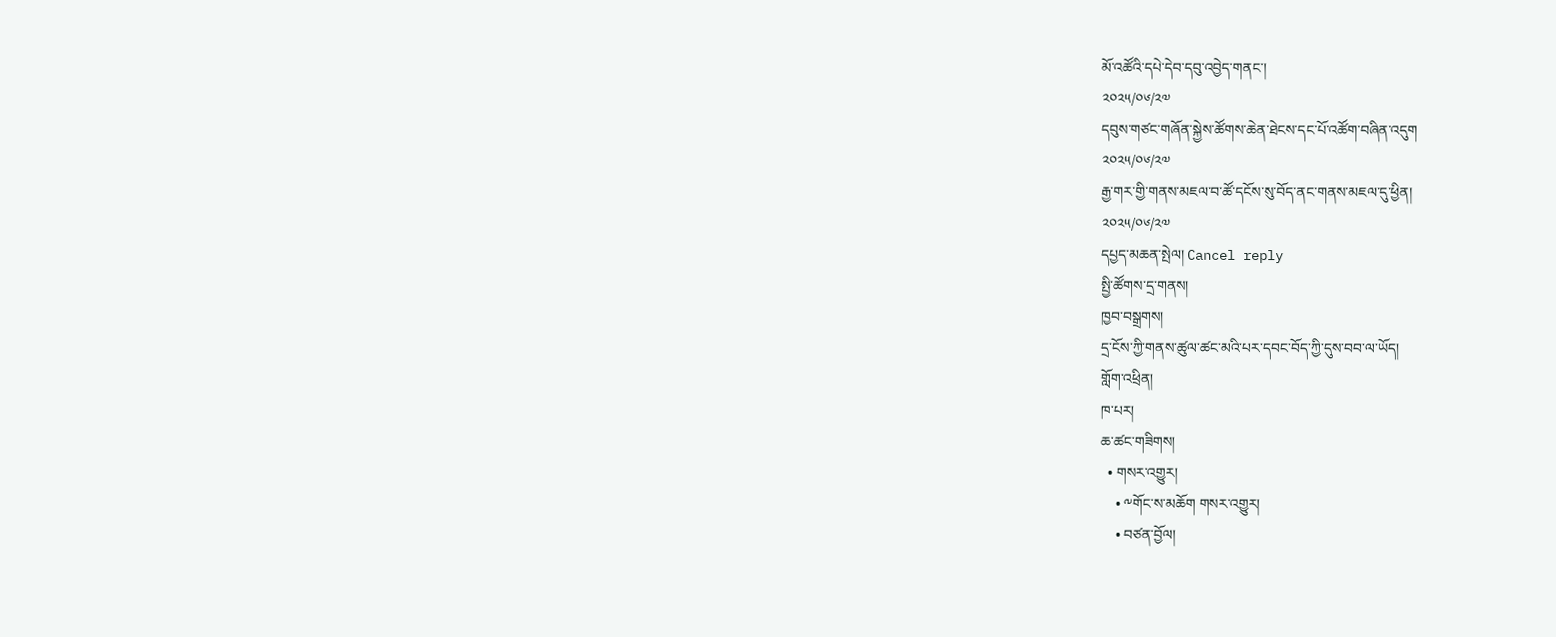མོ་འཚོའི་དཔེ་དེབ་དབུ་འབྱེད་གནང་།
༢༠༢༥/༠༦/༢༧
དབུས་གཙང་གཞོན་སྐྱེས་ཚོགས་ཆེན་ཐེངས་དང་པོ་འཚོག་བཞིན་འདུག
༢༠༢༥/༠༦/༢༧
རྒྱ་གར་གྱི་གནས་མཇལ་བ་ཚོ་དངོས་སུ་བོད་ནང་གནས་མཇལ་དུ་ཕྱིན།
༢༠༢༥/༠༦/༢༧
དཔྱད་མཆན་སྤེལ། Cancel reply
སྤྱི་ཚོགས་དྲ་གནས།
ཁྱབ་བསྒྲགས།
དྲ་ངོས་ཀྱི་གནས་ཚུལ་ཚང་མའི་པར་དབང་བོད་ཀྱི་དུས་བབ་ལ་ཡོད།
གློག་འཕྲིན།
ཁ་པར།
ཆ་ཚང་གཟིགས།
  • གསར་འགྱུར།
    • ༸གོང་ས་མཆོག གསར་འགྱུར།
    • བཙན་བྱོལ།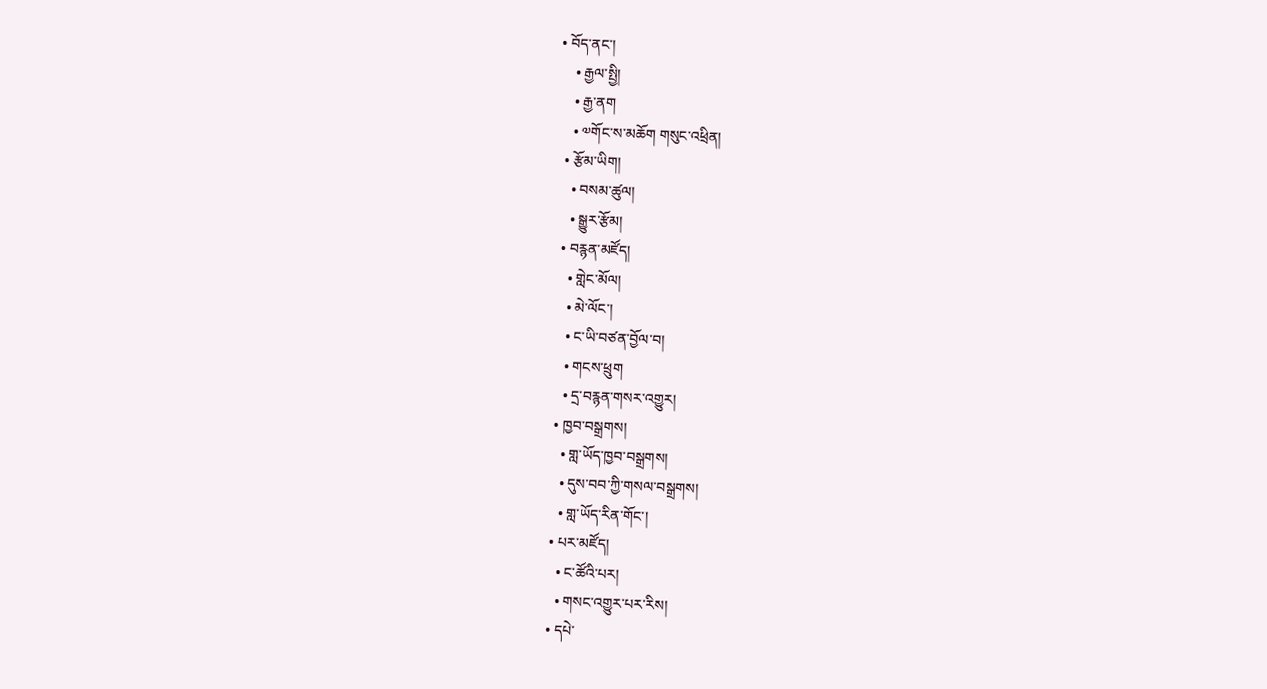• བོད་ནང་།
    • རྒྱལ་སྤྱི།
    • རྒྱ་ནག
    • ༧གོང་ས་མཆོག གསུང་འཕྲིན།
  • རྩོམ་ཡིག།
    • བསམ་ཚུལ།
    • སྒྱུར་རྩོམ།
  • བརྙན་མཛོད།
    • གླེང་མོལ།
    • མེ་ལོང་།
    • ང་ཡི་བཙན་བྱོལ་བ།
    • གངས་ཕྲུག
    • དྲ་བརྙན་གསར་འགྱུར།
  • ཁྱབ་བསྒྲགས།
    • གླ་ཡོད་ཁྱབ་བསྒྲགས།
    • དུས་བབ་ཀྱི་གསལ་བསྒྲགས།
    • གླ་ཡོད་རིན་གོང་།
  • པར་མཛོད།
    • ང་ཚོའི་པར།
    • གསང་འགྱུར་པར་རིས།
  • དཔེ་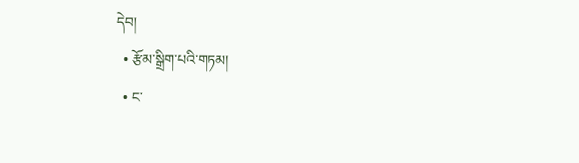དེབ།
  • རྩོམ་སྒྲིག་པའི་གཏམ།
  • ང་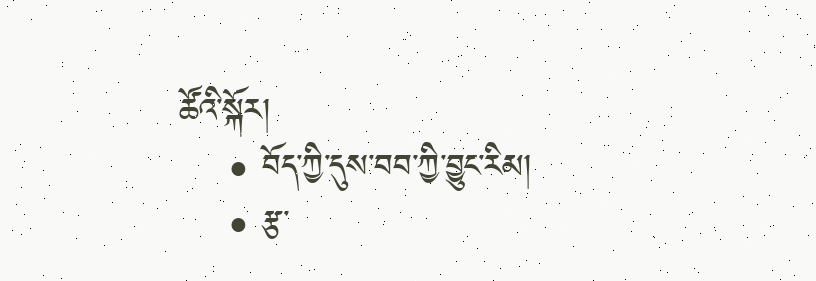ཚོའི་སྐོར།
    • བོད་ཀྱི་དུས་བབ་ཀྱི་བྱུང་རིམ།
    • རྩ་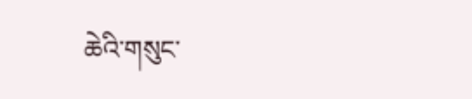ཆེའི་གསུང་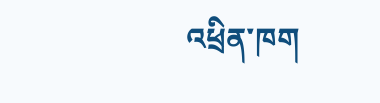འཕྲིན་ཁག